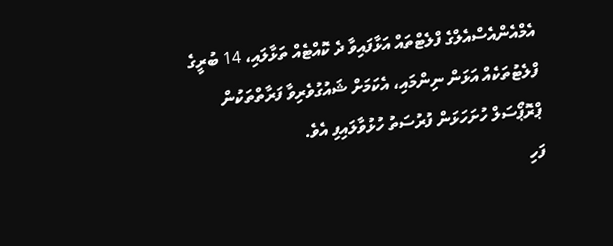އެމްއެންއެސްއެލްގެ ފްލެޓްތައް އަޅާފައިވާ ދެ ކޮއްޓެއް ތަޅާލައި، 14 ބުރީގެ ފްލެޓުތަކެއް އަޅަން ނިންމައި، އެކަމަށް ޝައުގުވެރިވާ ފަރާތްތަކުން ޕްރޮޕޯސަލް ހުށަހަޅަން ފުރުސަތު ހުޅުވާލައިފި އެވެ.
ފަހި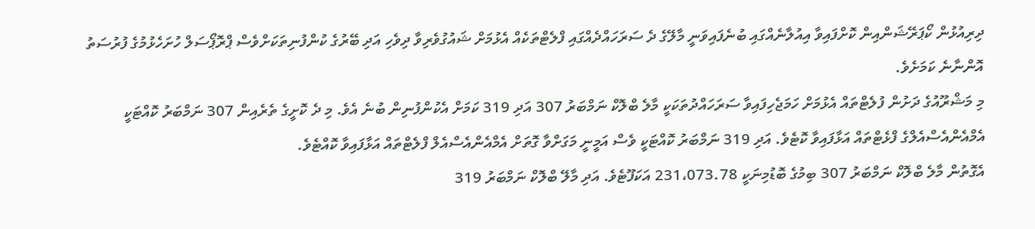ދިރިއުޅުން ކޯޕަރޭޝަންއިން ކޮށްފައިވާ އިއުލާނެއްގައި ބުނެފައިވަނީ މާލޭގެ ދެ ސަރަހައްދެއްގައި ފްލެޓްތަކެއް އެޅުމަށް ޝައުގުވެރިވާ ދިވެހި އަދި ބޭރުގެ ކުންފުނިތަކަށްވެސް ޕްރޮޕޯސަލް ހުށަހެޅުމުގެ ފުރުސަތު އޮންނާނެ ކަމަށެވެ.
މި މަޝްރޫއުގެ ދަށުން ފުލެޓްތައް އެޅުމަށް ހަމަޖެހިފައިވާ ސަރަހައްދުތަކަކީ މާލެ ބްލޮކް ނަމްބަރު 307 އަދި 319 ކަމަށް އެކުންފުނިން ބުނެ އެވެ. މި ދެ ކޮށީގެ ތެރެއިން 307 ނަމްބަރު ކޮއްޓަކީ އެމްއެންއެސްއެލްގެ ފްޅެޓްތައް އަޅާފައިވާ ކޮޓެވެ. އަދި 319 ނަމްބަރު ކޮއްޓަކީ ވެސް އަމީނީ މަގަށްވާ ގޮތަށް އެމްއެންއެސްއެލް ފްލެޓްތައް އަޅާފައިވާ ކޮއްޓެވެ.
އެގޮތުން މާލެ ބްލޮކް ނަމްބަރު 307 ބިމުގެ ބޮޑުމިނަކީ 231،073.78 އަކަފޫޓެވެ. އަދި މާލޭ ބްލޮކް ނަމްބަރު 319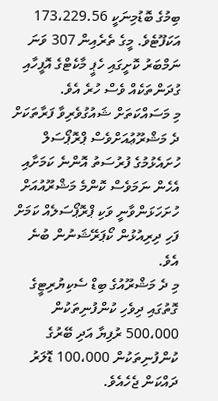ބިމުގެ ބޮޑުމިނަކީ 173،229.56 އަކަފޫޓެވެ. މީގެ ތެރެއިން 307 ވަނަ ނަމްބަރު ކޮށީގައި ހެޕީ މާކެޓްގެ އޮފީހާއި ގުދަންތަކެއް ވެސް ހުރެ އެވެ.
މި މަސައްކަތަށް ޝައުގުވެރިވާ ފަރާތަކަށް ދެ މަޝްރޫޢުއަށްވެސް ޕްރޮޕޯސަލް ހުށައެޅުމުގެ ފުރުސަތު އޮންނެ ކަމަށާއި އެހެން ނަމަވެސް ކޮންމެ މަޝްރޫއުއަށް ހުށަހަޅަންވާނީ ވަކި ޕްރޮޕޯސަލެއް ކަމަށް ފަހި ދިރިއުޅުން ކޯޕަރޭޝަނުން ބުނެ އެވެ.
މި ދެ މަޝްރޫއުގެ ބިޑް ސެކިޔުރިޓީގެ ގޮތުގައި ދިވެހި ކުންފުނިތަކުން 500،000 ރުފިޔާ އަދި ބޭރުގެ ކުންފުނިތަކުން 100،000 ޑޮލަރު ދައްކަން ޖެހެއެވެ.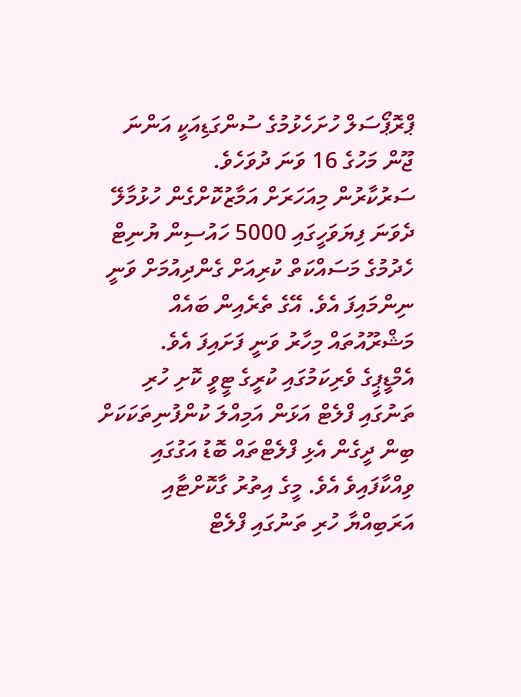ޕްރޮޕޯސަލް ހުށަހެޅުމުގެ ސުންގަޑިއަކީ އަންނަ ޖޫން މަހުގެ 16 ވަނަ ދުވަހެވެ.
ސަރުކާރުން މިއަހަރަށް އަމާޒުކޮށްގެން ހުޅުމާލޭ ދެވަނަ ފިޔަވަހީގައި 5000 ހައުސިން ޔުނިޓް ހެދުމުގެ މަސައްކަތް ކުރިއަށް ގެންދިއުމަށް ވަނީ ނިންމައިފަ އެވެ. އޭގެ ތެރެއިން ބައެއް މަޝްރޫއުތައް މިހާރު ވަނީ ފަށައިފަ އެވެ.
އެމްޑީޕީގެ ވެރިކަމުގައި ކުރީގެ ޓީވީ ކޮށި ހުރި ތަނުގައި ފްލެޓް އަޅަން އަމިއްލަ ކުންފުނިތަކަކަށް ބިން ދީގެން އެޅި ފްލެޓްތައް ބޮޑު އަގުގައި ވިއްކާފައިވެ އެވެ. މީގެ އިތުރު ގާކޮށްޓާއި އަރަބިއްޔާ ހުރި ތަނުގައި ފްލެޓް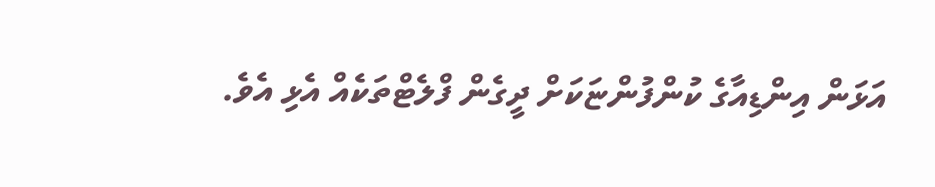އަޅަން އިންޑިއާގެ ކުންފުންޏަކަށް ދީގެން ފްލެޓްތަކެއް އެޅި އެވެ.